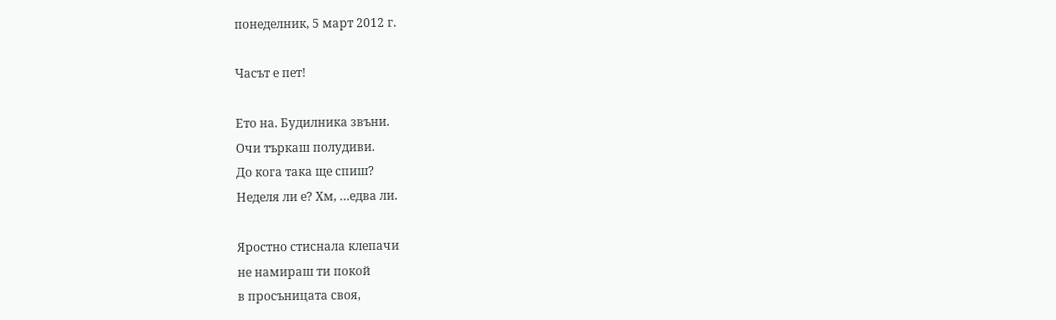понеделник, 5 март 2012 г.

Часът е пет!

Ето на. Будилника звъни.
Очи търкаш полудиви.
До кога така ще спиш?
Неделя ли е? Хм, …едва ли.

Яростно стиснала клепачи
не намираш ти покой
в просъницата своя,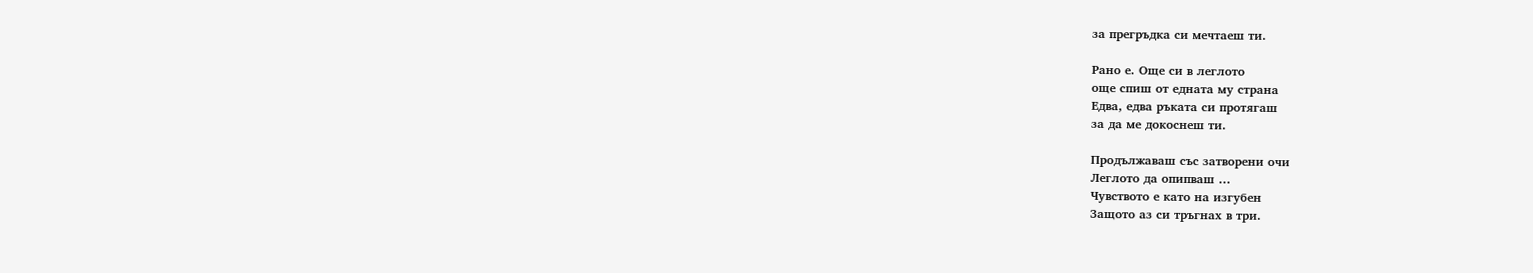за прегръдка си мечтаеш ти.

Рано е. Още си в леглото
още спиш от едната му страна
Едва, едва ръката си протягаш
за да ме докоснеш ти.

Продължаваш със затворени очи
Леглото да опипваш …
Чувството е като на изгубен
Защото аз си тръгнах в три.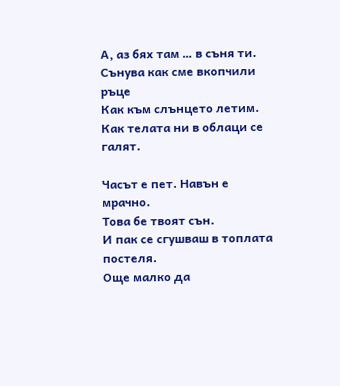А, аз бях там … в съня ти.
Сънува как сме вкопчили ръце
Как към слънцето летим.
Как телата ни в облаци се галят.

Часът е пет. Навън е мрачно.
Това бе твоят сън.
И пак се сгушваш в топлата постеля.
Още малко да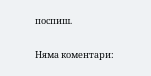поспиш.

Няма коментари: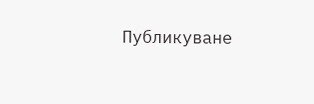Публикуване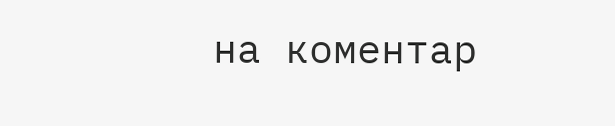на коментар